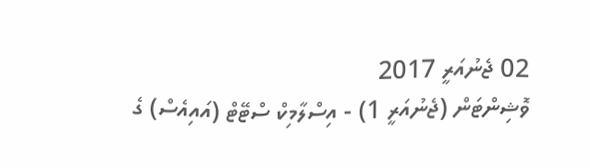02 ޖެނުއަރީ 2017
ވޮޝިންޓަން (ޖެނުއަރީ 1) - އިސްލާމިކް ސްޓޭޓް (އައިއެސް) ގެ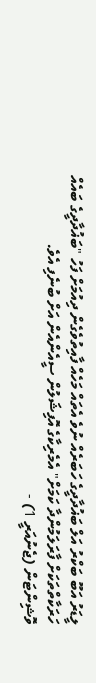ލީޑަރު އަބޫ ބަކްރު އަލް ބަޣުދާދީގެ ހަބަރެއް ނުވެ އެތައް މަހެއް ފާއިތުވެގެން ދިއުމަށް ފަހު "ބަޣުދާދީގެ ބައެއް ހަރަކާތްތަކަށް ފާރަލަމުންދާ ކަމަށް" އެމެރިކާގެ އޮފިޝަލުން ސީއެންއެން އަށް ބުނެފި އެވެ.
ވޮޝިންޓަން (ޖެނުއަރީ 1) -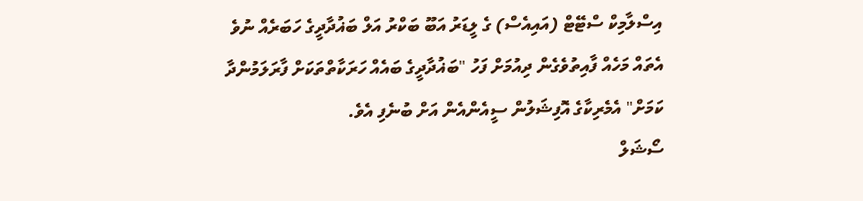އިސްލާމިކް ސްޓޭޓް (އައިއެސް) ގެ ލީޑަރު އަބޫ ބަކްރު އަލް ބަޣުދާދީގެ ހަބަރެއް ނުވެ އެތައް މަހެއް ފާއިތުވެގެން ދިއުމަށް ފަހު "ބަޣުދާދީގެ ބައެއް ހަރަކާތްތަކަށް ފާރަލަމުންދާ ކަމަށް" އެމެރިކާގެ އޮފިޝަލުން ސީއެންއެން އަށް ބުނެފި އެވެ.
ސޯޝަލް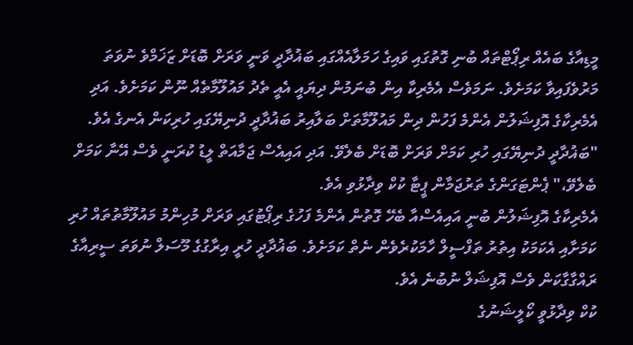މީޑިއާގެ ބައެއް ރިޕޯޓްތައް ބުނި ގޮތުގައި ވައިގެ ހަމަލާއެއްގައި ބަޣުދާދީ ވަނީ ވަރަށް ބޮޑަށް ޒަޚަމްވެ ނުވަތަ މަރުވެފައިވާ ކަމަށެވެ. ނަމަވެސް އެމެރިކާ އިން ބުނަމުން ދިޔައީ އެއީ ތެދު މައުލޫމާތެއް ނޫން ކަމަށެވެ. އަދި އެމެރިކާގެ އޮފިޝަލުން އެންމެ ފަހުން ދިން މައުލޫމާތަށް ބަލާއިރު ބަޣުދާދީ ދުނިޔޭގައި ހުރިކަން އެނގެ އެވެ.
"ބަޣުދާދީ ދުނިޔޭގައި ހުރި ކަމަށް ވަރަށް ބޮޑަށް ބެލެވޭ. އަދި އައިއެސް ޖަމާއަތް ލީޑު ކުރަނީ ވެސް އޭނާ ކަމަށް ބެލެވޭ،" ޕެންޓަގަންގެ ތަރުޖަމާން ޕީޓާ ކުކް ވިދާޅުވި އެވެ.
އެމެރިކާގެ އޮފިޝަލުން ބުނީ އައިއެސްއާ ބެހޭ ގޮތުން އެންމެ ފަހުގެ ރިޕޯޓުގައި ވަރަށް މުހިންމު މައުލޫމާތުތައް ހުރި ކަމަށާއި އެކަމަކު އިތުރު ތަފްސީލް ހާމަކުރެވެން ނެތް ކަމަށެވެ. ބަޣުދާދީ ހުރީ އިރާގުގެ މޫސަލް ނުވަތަ ސީރިއާގެ ރައްގާގާކަން ވެސް އޮފިޝަލް ނުބުނެ އެވެ.
ކުކް ވިދާޅުވީ ކޯލީޝަނުގެ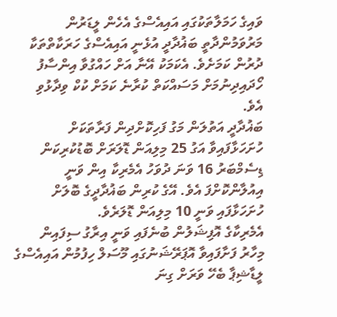ވައިގެ ހަމަލާތަކުގައި އައިއެސްގެ އެހެން ލީޑަރުން މަރުވަމުންދާތީ ބަޣުދާދީ އުޅެނީ އައިއެސްގެ ހަރަކާތްތަކާ ދުރުން ކަމަށެވެ. އެކަމަކު އޭނާ އަށް ހައްގުވާ އިންސާފު ހޯދައިދިނުމަށް މަސައްކަތް ކުރާނެ ކަމަށް ކުކް ވިދާޅުވި އެވެ.
ބަޣުދާދީ އަތުލަން މަގު ފަހިކޮށްދިން ފަރާތަކަށް ހުށަހަޅާފައިވާ އަގު 25 މިލިއަން ޑޮލަރަށް ބޮޑުކުރިކަން ޑިސެމްބަރު 16 ވަނަ ދުވަހު އެމެރިކާ އިން ވަނީ އިއުލާންކޮށްފަ އެވެ. އޭގެ ކުރިން ބަޣުދާދީގެ ބޮލަށް ހުށަހަޅާފައި ވަނީ 10 މިލިއަން ޑޮލަރެވެ.
އެމެރިކާގެ އޮފިޝަލުން ބުނެފައި ވަނީ އިރާގު ސިފައިން މިހާރު ފަށާފައިވާ އޮޕަރޭޝަނުގައި މޫސަލް ހިފުމުން އައިއެސްގެ ލީޑާޝިޕާ ބެހޭ ވަރަށް ގިނަ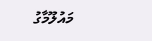މައުލޫމާގު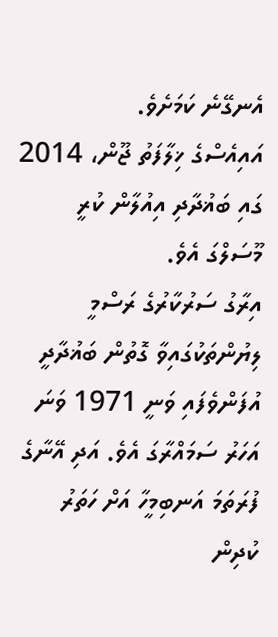އެނގޭނެ ކަމަށެވެ.
އައިއެސްގެ ޚިލާފަތު ޖޫން، 2014 ގައި ބަޣުދާދި އިއުލާން ކުރީ މޫސަލްގަ އެވެ.
އިރާގު ސަރުކާރުގެ ރަސްމީ ލިޔުންތަކުގައިވާ ގޮތުން ބަޣުދާދީ އުފަންވެފައި ވަނީ 1971 ވަނަ އަހަރު ސަމައްރާގަ އެވެ. އަދި އޭނާގެ ފުރަތަމަ އަނބިމީހާ އަށް ހަތަރު ކުދިން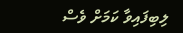ލިބިފައިވާ ކަމަށް ވެސް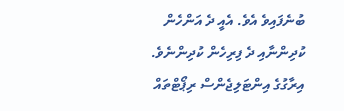ބުނެފައިވެ އެވެ. އެއީ ދެ އަންހެން ކުދިންނާއި ދެ ފިރިހެން ކުދިންނެވެ. އިރާގުގެ އިންޓަލިޖެންސް ރިޕޯޓްތައް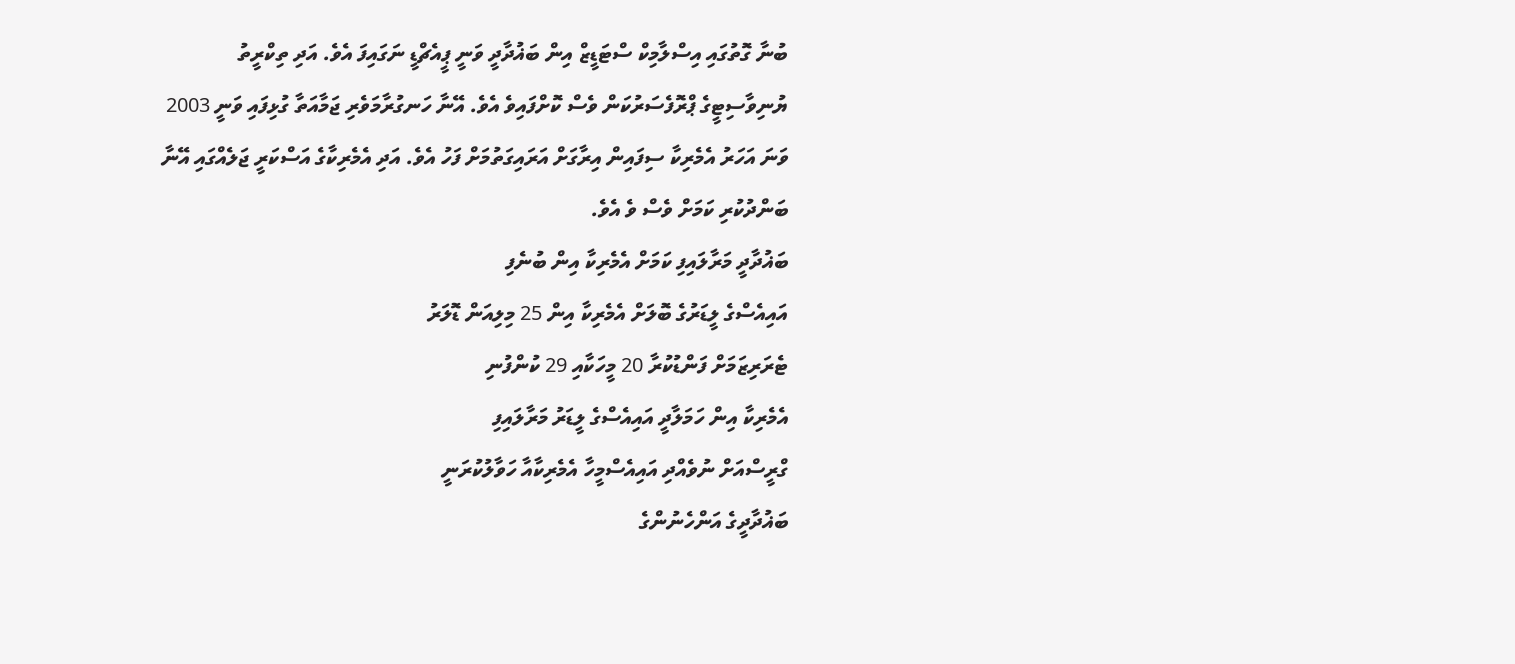ބުނާ ގޮތުގައި އިސްލާމިކް ސްޓަޑީޒް އިން ބަޣުދާދީ ވަނީ ޕީއެޗްޑީ ނަގައިފަ އެވެ. އަދި ތިކްރީތު ޔުނިވާސިޓީގެ ޕްރޮފެސަރުކަން ވެސް ކޮށްފައިވެ އެވެ. އޭނާ ހަނގުރާމަވެރި ޖަމާއަތާ ގުޅިފައި ވަނީ 2003 ވަނަ އަހަރު އެމެރިކާ ސިފައިން އިރާގަށް އަރައިގަތުމަށް ފަހު އެވެ. އަދި އެމެރިކާގެ އަސްކަރީ ޖަލެއްގައި އޭނާ ބަންދުކުރި ކަމަށް ވެސް ވެ އެވެ.
ބަޣުދާދީ މަރާލައިފި ކަމަށް އެމެރިކާ އިން ބުނެފި
އައިއެސްގެ ލީޑަރުގެ ބޮލަށް އެމެރިކާ އިން 25 މިލިއަން ޑޮލަރު
ޓެރަރިޒަމަށް ފަންޑުކުރާ 20 މީހަކާއި 29 ކުންފުނި
އެމެރިކާ އިން ހަމަލާދީ އައިއެސްގެ ލީޑަރު މަރާލައިފި
ގްރީސްއަށް ނުވެއްދި އައިއެސްމީހާ އެމެރިކާއާ ހަވާލުކުރަނީ
ބަޣުދާދީގެ އަންހެނުންގެ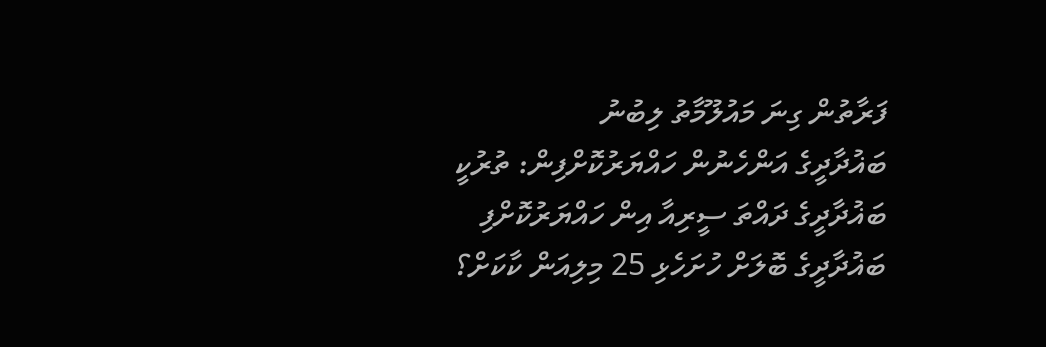ފަރާތުން ގިނަ މައުލޫމާތު ލިބުނު
ބަޣުދާދީގެ އަންހެނުން ހައްޔަރުކޮށްފިން: ތުރުކީ
ބަޣުދާދީގެ ދައްތަ ސީރިއާ އިން ހައްޔަރުކޮށްފި
ބަޣުދާދީގެ ބޮލަށް ހުށަހެޅި 25 މިލިއަން ކާކަށް؟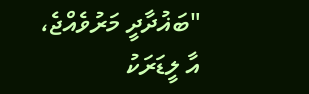"ބަޣުދާދީ މަރުވެއްޖެ، އާ ލީޑަރަކު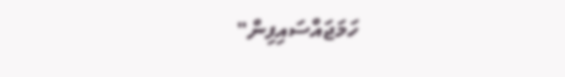ހަމަޖައްސައިފިން"